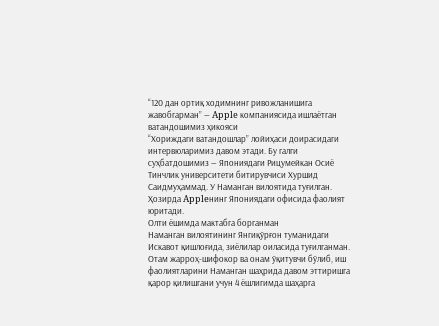“120 дан ортиқ ходимнинг ривожланишига жавобгарман” — Apple компаниясида ишлаётган ватандошимиз ҳикояси
“Хориждаги ватандошлар” лойиҳаси доирасидаги интервюларимиз давом этади. Бу галги суҳбатдошимиз — Япониядаги Рицумейкан Осиё Тинчлик университети битирувчиси Хуршид Cаидмуҳаммад. У Наманган вилоятида туғилган. Ҳозирда Appleнинг Япониядаги офисида фаолият юритади.
Олти ёшимда мактабга борганман
Наманган вилоятининг Янгиқўрғон туманидаги Искавот қишлоғида, зиёлилар оиласида туғилганман. Отам жарроҳ-шифокор ва онам ўқитувчи бўлиб, иш фаолиятларини Наманган шаҳрида давом эттиришга қарор қилишгани учун 4 ёшлигимда шаҳарга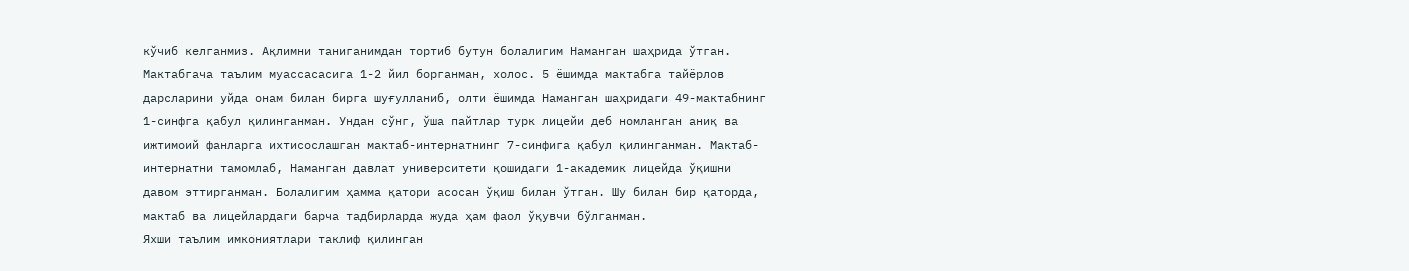кўчиб келганмиз. Ақлимни таниганимдан тортиб бутун болалигим Наманган шаҳрида ўтган.
Мактабгача таълим муассасасига 1-2 йил борганман, холос. 5 ёшимда мактабга тайёрлов дарсларини уйда онам билан бирга шуғулланиб, олти ёшимда Наманган шаҳридаги 49-мактабнинг 1-синфга қабул қилинганман. Ундан сўнг, ўша пайтлар турк лицейи деб номланган аниқ ва ижтимоий фанларга ихтисослашган мактаб-интернатнинг 7-синфига қабул қилинганман. Мактаб-интернатни тамомлаб, Наманган давлат университети қошидаги 1-академик лицейда ўқишни давом эттирганман. Болалигим ҳамма қатори асосан ўқиш билан ўтган. Шу билан бир қаторда, мактаб ва лицейлардаги барча тадбирларда жуда ҳам фаол ўқувчи бўлганман.
Яхши таълим имкониятлари таклиф қилинган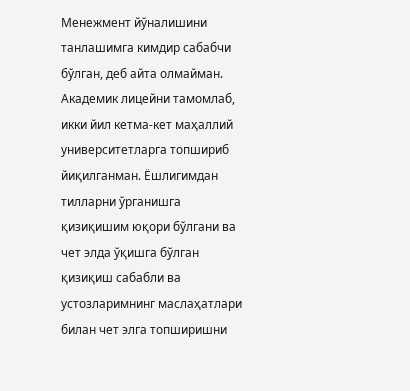Менежмент йўналишини танлашимга кимдир сабабчи бўлган, деб айта олмайман. Академик лицейни тамомлаб, икки йил кетма-кет маҳаллий университетларга топшириб йиқилганман. Ёшлигимдан тилларни ўрганишга қизиқишим юқори бўлгани ва чет элда ўқишга бўлган қизиқиш сабабли ва устозларимнинг маслаҳатлари билан чет элга топширишни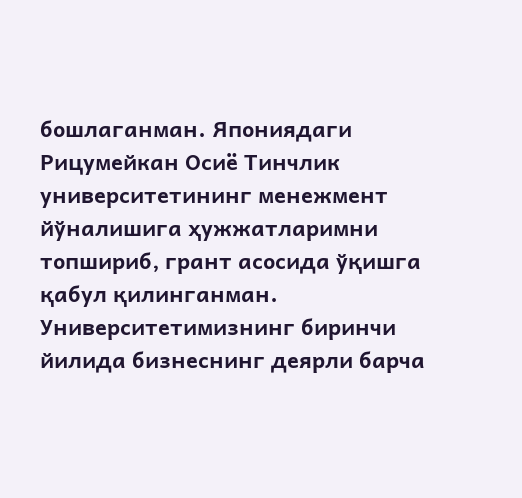бошлаганман. Япониядаги Рицумейкан Осиё Тинчлик университетининг менежмент йўналишига ҳужжатларимни топшириб, грант асосида ўқишга қабул қилинганман. Университетимизнинг биринчи йилида бизнеснинг деярли барча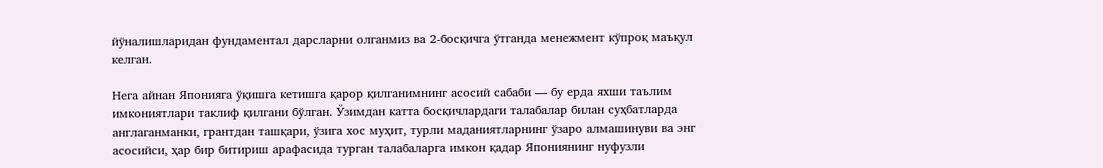йўналишларидан фундаментал дарсларни олганмиз ва 2-босқичга ўтганда менежмент кўпроқ маъқул келган.

Нега айнан Японияга ўқишга кетишга қарор қилганимнинг асосий сабаби — бу ерда яхши таълим имкониятлари таклиф қилгани бўлган. Ўзимдан катта босқичлардаги талабалар билан суҳбатларда англаганманки, грантдан ташқари, ўзига хос муҳит, турли маданиятларнинг ўзаро алмашинуви ва энг асосийси, ҳар бир битириш арафасида турган талабаларга имкон қадар Япониянинг нуфузли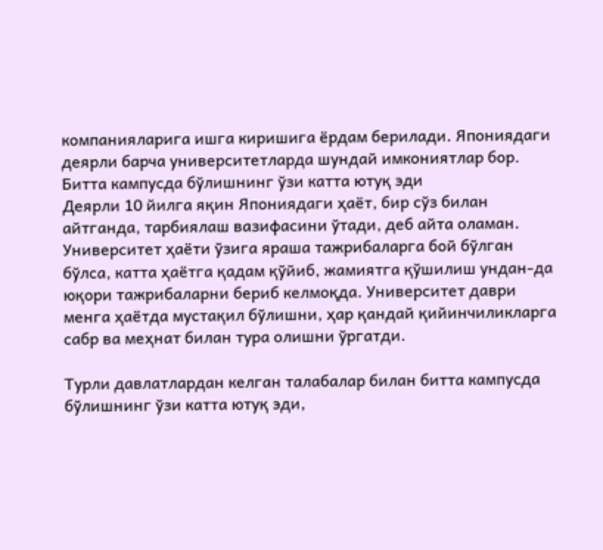компанияларига ишга киришига ёрдам берилади. Япониядаги деярли барча университетларда шундай имкониятлар бор.
Битта кампусда бўлишнинг ўзи катта ютуқ эди
Деярли 10 йилга яқин Япониядаги ҳаёт, бир сўз билан айтганда, тарбиялаш вазифасини ўтади, деб айта оламан. Университет ҳаёти ўзига яраша тажрибаларга бой бўлган бўлса, катта ҳаётга қадам қўйиб, жамиятга қўшилиш ундан-да юқори тажрибаларни бериб келмоқда. Университет даври менга ҳаётда мустақил бўлишни, ҳар қандай қийинчиликларга сабр ва меҳнат билан тура олишни ўргатди.

Турли давлатлардан келган талабалар билан битта кампусда бўлишнинг ўзи катта ютуқ эди,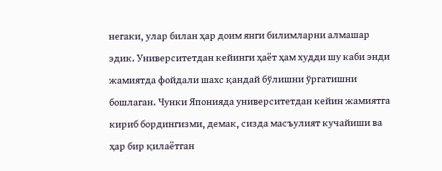негаки, улар билан ҳар доим янги билимларни алмашар эдик. Университетдан кейинги ҳаёт ҳам худди шу каби энди жамиятда фойдали шахс қандай бўлишни ўргатишни бошлаган. Чунки Японияда университетдан кейин жамиятга кириб бордингизми, демак, сизда масъулият кучайиши ва ҳар бир қилаётган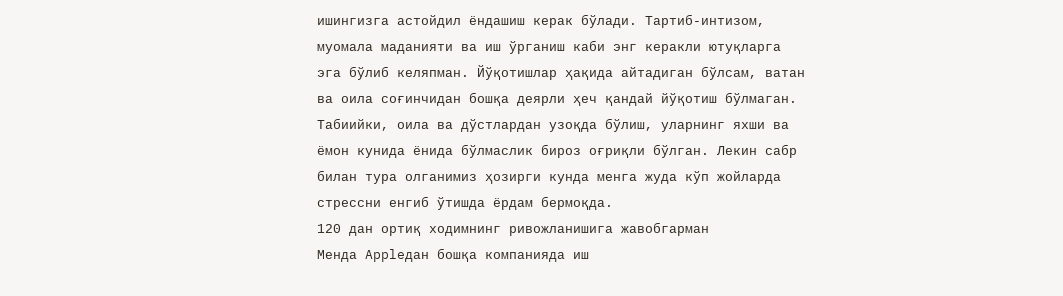ишингизга астойдил ёндашиш керак бўлади. Тартиб-интизом, муомала маданияти ва иш ўрганиш каби энг керакли ютуқларга эга бўлиб келяпман. Йўқотишлар ҳақида айтадиган бўлсам, ватан ва оила соғинчидан бошқа деярли ҳеч қандай йўқотиш бўлмаган. Табиийки, оила ва дўстлардан узоқда бўлиш, уларнинг яхши ва ёмон кунида ёнида бўлмаслик бироз оғриқли бўлган. Лекин сабр билан тура олганимиз ҳозирги кунда менга жуда кўп жойларда стрессни енгиб ўтишда ёрдам бермоқда.
120 дан ортиқ ходимнинг ривожланишига жавобгарман
Менда Appleдан бошқа компанияда иш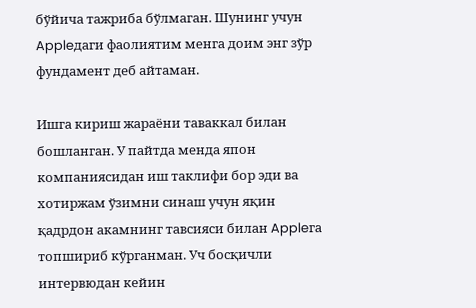бўйича тажриба бўлмаган. Шунинг учун Appleдаги фаолиятим менга доим энг зўр фундамент деб айтаман.

Ишга кириш жараёни таваккал билан бошланган. У пайтда менда япон компаниясидан иш таклифи бор эди ва хотиржам ўзимни синаш учун яқин қадрдон акамнинг тавсияси билан Appleга топшириб кўрганман. Уч босқичли интервюдан кейин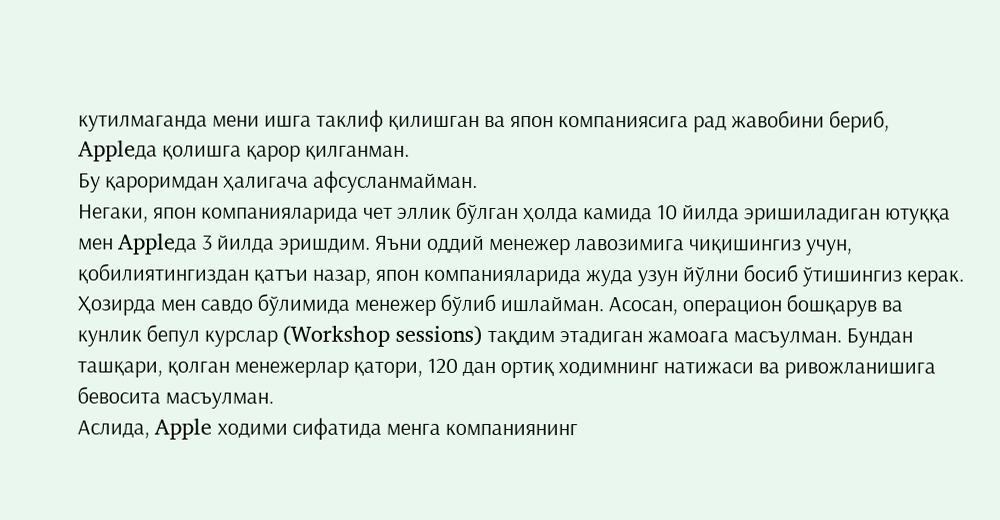кутилмаганда мени ишга таклиф қилишган ва япон компаниясига рад жавобини бериб, Appleда қолишга қарор қилганман.
Бу қароримдан ҳалигача афсусланмайман.
Негаки, япон компанияларида чет эллик бўлган ҳолда камида 10 йилда эришиладиган ютуққа мен Appleда 3 йилда эришдим. Яъни оддий менежер лавозимига чиқишингиз учун, қобилиятингиздан қатъи назар, япон компанияларида жуда узун йўлни босиб ўтишингиз керак. Ҳозирда мен савдо бўлимида менежер бўлиб ишлайман. Асосан, операцион бошқарув ва кунлик бепул курслар (Workshop sessions) тақдим этадиган жамоага масъулман. Бундан ташқари, қолган менежерлар қатори, 120 дан ортиқ ходимнинг натижаси ва ривожланишига бевосита масъулман.
Аслида, Apple ходими сифатида менга компаниянинг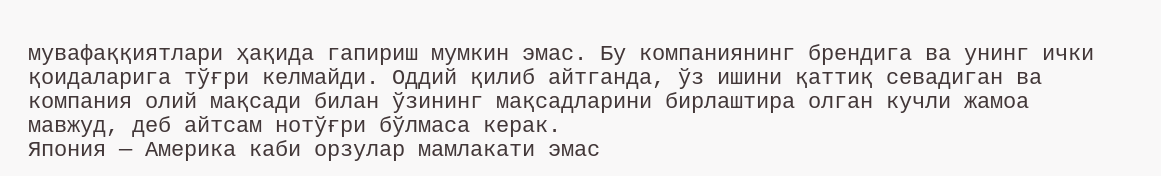мувафаққиятлари ҳақида гапириш мумкин эмас. Бу компаниянинг брендига ва унинг ички қоидаларига тўғри келмайди. Оддий қилиб айтганда, ўз ишини қаттиқ севадиган ва компания олий мақсади билан ўзининг мақсадларини бирлаштира олган кучли жамоа мавжуд, деб айтсам нотўғри бўлмаса керак.
Япония — Америка каби орзулар мамлакати эмас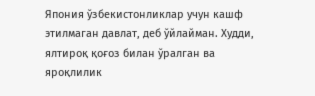Япония ўзбекистонликлар учун кашф этилмаган давлат, деб ўйлайман. Худди, ялтироқ қоғоз билан ўралган ва яроқлилик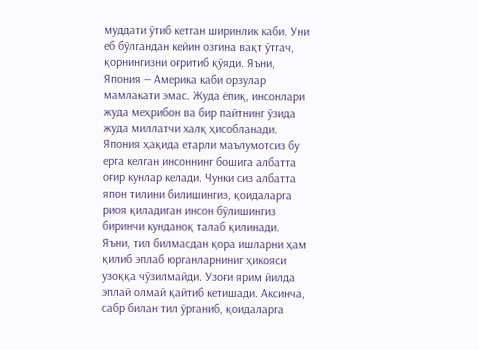муддати ўтиб кетган ширинлик каби. Уни еб бўлгандан кейин озгина вақт ўтгач, қорнингизни оғритиб қўяди. Яъни, Япония — Америка каби орзулар мамлакати эмас. Жуда ёпиқ, инсонлари жуда меҳрибон ва бир пайтнинг ўзида жуда миллатчи халқ ҳисобланади. Япония ҳақида етарли маълумотсиз бу ерга келган инсоннинг бошига албатта оғир кунлар келади. Чунки сиз албатта япон тилини билишингиз, қоидаларга риоя қиладиган инсон бўлишингиз биринчи кунданоқ талаб қилинади. Яъни, тил билмасдан қора ишларни ҳам қилиб эплаб юрганларниниг ҳикояси узоққа чўзилмайди. Узоғи ярим йилда эплай олмай қайтиб кетишади. Аксинча, сабр билан тил ўрганиб, қоидаларга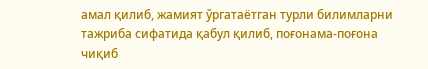амал қилиб, жамият ўргатаётган турли билимларни тажриба сифатида қабул қилиб, поғонама-поғона чиқиб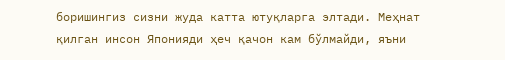боришингиз сизни жуда катта ютуқларга элтади. Меҳнат қилган инсон Японияди ҳеч қачон кам бўлмайди, яъни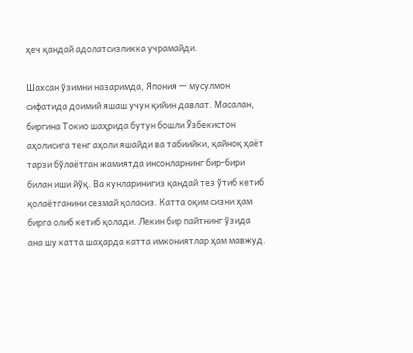ҳеч қандай адолатсизликка учрамайди.

Шахсан ўзимни назаримда, Япония — мусулмон сифатида доимий яшаш учун қийин давлат. Масалан, биргина Токио шаҳрида бутун бошли Ўзбекистон аҳолисига тенг аҳоли яшайди ва табиийки, қайноқ ҳаёт тарзи бўлаётган жамиятда инсонларнинг бир-бири билан иши йўқ. Ва кунларинигиз қандай тез ўтиб кетиб қолаётганини сезмай қоласиз. Катта оқим сизни ҳам бирга олиб кетиб қолади. Лекин бир пайтнинг ўзида ана шу катта шаҳарда катта имкониятлар ҳам мавжуд.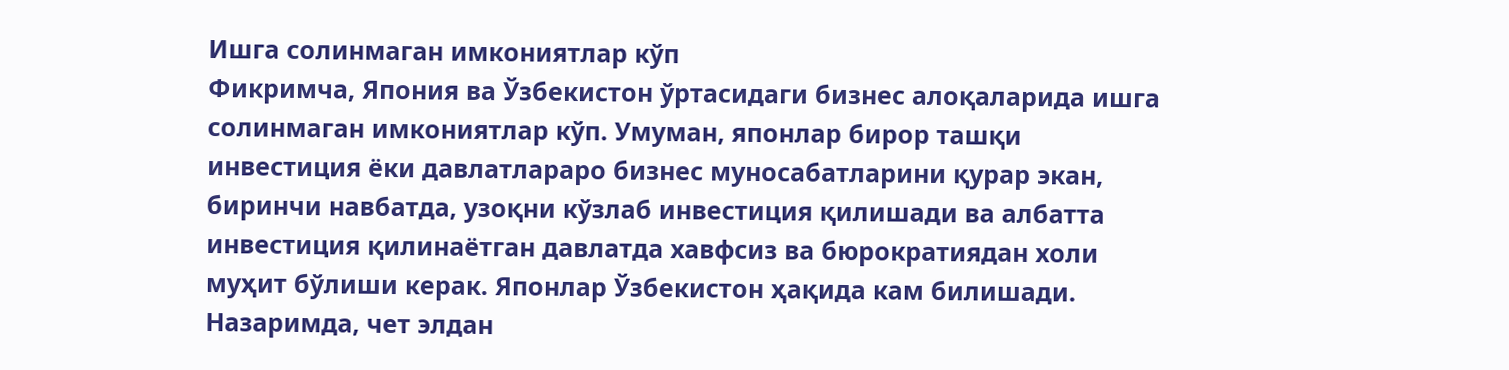Ишга солинмаган имкониятлар кўп
Фикримча, Япония ва Ўзбекистон ўртасидаги бизнес алоқаларида ишга солинмаган имкониятлар кўп. Умуман, японлар бирор ташқи инвестиция ёки давлатлараро бизнес муносабатларини қурар экан, биринчи навбатда, узоқни кўзлаб инвестиция қилишади ва албатта инвестиция қилинаётган давлатда хавфсиз ва бюрократиядан холи муҳит бўлиши керак. Японлар Ўзбекистон ҳақида кам билишади. Назаримда, чет элдан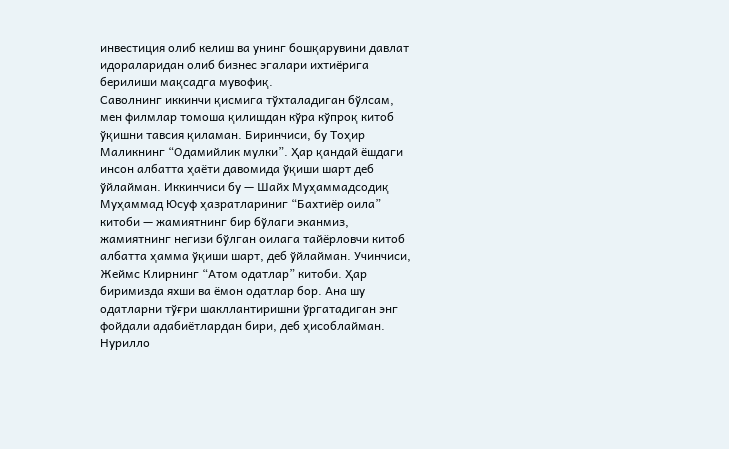инвестиция олиб келиш ва унинг бошқарувини давлат идораларидан олиб бизнес эгалари ихтиёрига берилиши мақсадга мувофиқ.
Саволнинг иккинчи қисмига тўхталадиган бўлсам, мен филмлар томоша қилишдан кўра кўпроқ китоб ўқишни тавсия қиламан. Биринчиси, бу Тоҳир Маликнинг “Одамийлик мулки”. Ҳар қандай ёшдаги инсон албатта ҳаёти давомида ўқиши шарт деб ўйлайман. Иккинчиси бу — Шайх Муҳаммадсодиқ Муҳаммад Юсуф ҳазратлариниг “Бахтиёр оила” китоби — жамиятнинг бир бўлаги эканмиз, жамиятнинг негизи бўлган оилага тайёрловчи китоб албатта ҳамма ўқиши шарт, деб ўйлайман. Учинчиси, Жеймс Клирнинг “Атом одатлар” китоби. Ҳар биримизда яхши ва ёмон одатлар бор. Ана шу одатларни тўғри шакллантиришни ўргатадиган энг фойдали адабиётлардан бири, деб ҳисоблайман.
Нурилло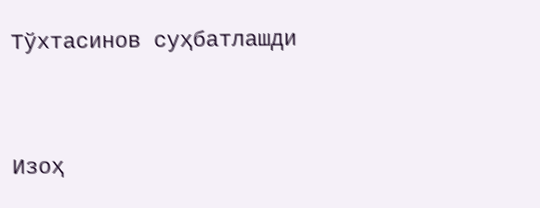Тўхтасинов суҳбатлашди


Изоҳ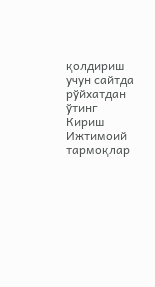қолдириш учун сайтда рўйхатдан ўтинг
Кириш
Ижтимоий тармоқлар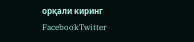орқали киринг
FacebookTwitter